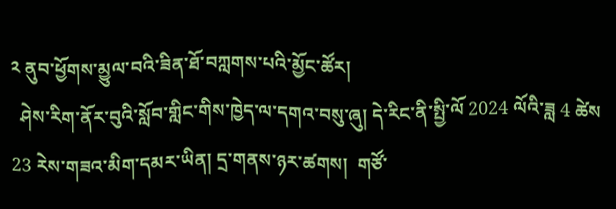༢ ནུབ་ཕྱོགས་མྱུལ་བའི་ཟིན་ཐོ་བཀླགས་པའི་མྱོང་ཚོར།
  ཤེས་རིག་ནོར་བུའི་སློབ་གླིང་གིས་ཁྱེད་ལ་དགའ་བསུ་ཞུ། དེ་རིང་ནི་སྤྱི་ལོ 2024 ལོའི་ཟླ 4 ཚེས 23 རེས་གཟའ་མིག་དམར་ཡིན། དྲ་གནས་ཉར་ཚགས།  གཙོ་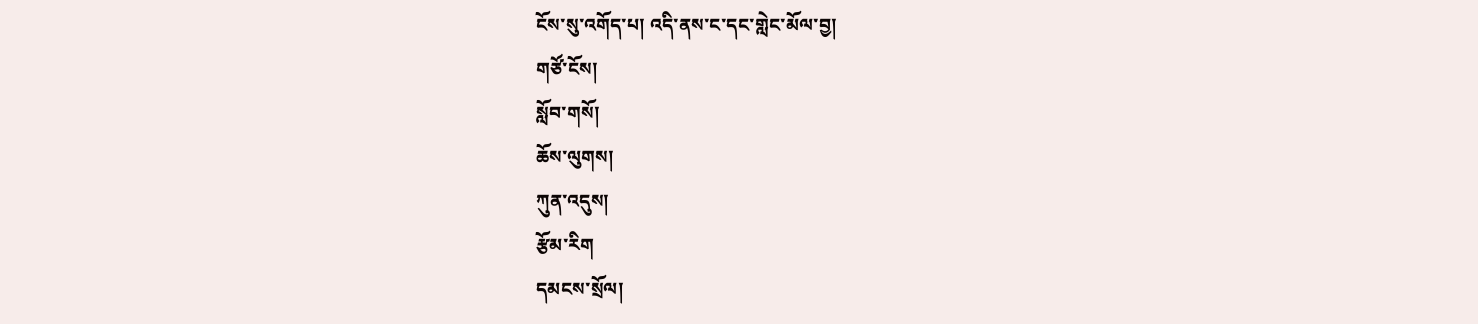ངོས་སུ་འགོད་པ། འདི་ནས་ང་དང་གླེང་མོལ་བྱ།
གཙོ་ངོས།
སློབ་གསོ།
ཆོས་ལུགས།
ཀུན་འདུས།
རྩོམ་རིག
དམངས་སྲོལ།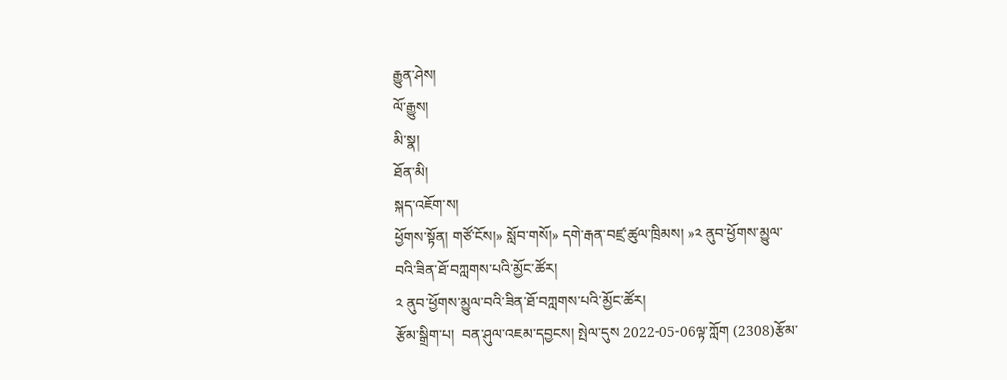རྒྱུན་ཤེས།
ལོ་རྒྱུས།
མི་སྣ།
ཐོན་མི།
སྐད་འཇོག་ས།
ཕྱོགས་སྟོན། གཙོ་ངོས།» སློབ་གསོ།» དགེ་རྒན་བཛྲ་ཚུལ་ཁྲིམས། »༢ ནུབ་ཕྱོགས་མྱུལ་བའི་ཟིན་ཐོ་བཀླགས་པའི་མྱོང་ཚོར།
༢ ནུབ་ཕྱོགས་མྱུལ་བའི་ཟིན་ཐོ་བཀླགས་པའི་མྱོང་ཚོར།
རྩོམ་སྒྲིག་པ།  བན་ཤུལ་འཇམ་དབྱངས། སྤེལ་དུས 2022-05-06ལྟ་ཀློག (2308)རྩོམ་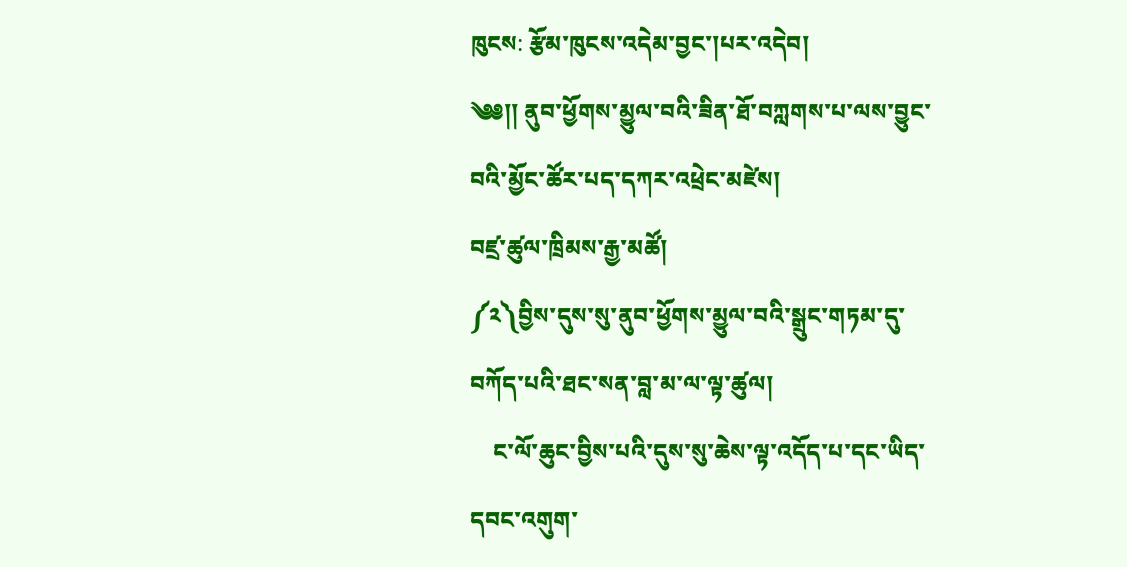ཁུངས: རྩོམ་ཁུངས་འདེམ་བྱང་།པར་འདེབ།
༄༅།། ནུབ་ཕྱོགས་མྱུལ་བའི་ཟིན་ཐོ་བཀླགས་པ་ལས་བྱུང་བའི་མྱོང་ཚོར་པད་དཀར་འཕྲེང་མཛེས།
བཛྲ་ཚུལ་ཁྲིམས་རྒྱ་མཚོ།
༼༢༽བྱིས་དུས་སུ་ནུབ་ཕྱོགས་མྱུལ་བའི་སྒྲུང་གཏམ་དུ་བཀོད་པའི་ཐང་སན་བླ་མ་ལ་ལྟ་ཚུལ།
    ང་ལོ་ཆུང་བྱིས་པའི་དུས་སུ་ཆེས་ལྟ་འདོད་པ་དང་ཡིད་དབང་འགུག་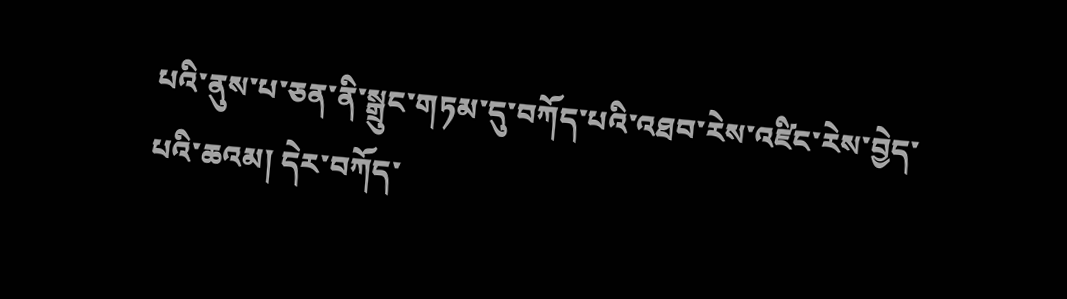པའི་ནུས་པ་ཅན་ནི་སྒྲུང་གཏམ་དུ་བཀོད་པའི་འཐབ་རེས་འཛིང་རེས་བྱེད་པའི་ཆའམ། དེར་བཀོད་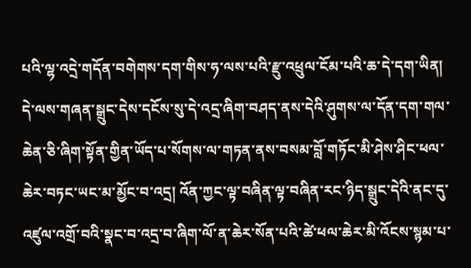པའི་ལྷ་འདྲེ་གདོན་བགེགས་དག་གིས་ཧ་ལས་པའི་རྫུ་འཕྲུལ་ངོམ་པའི་ཆ་དེ་དག་ཡིན། དེ་ལས་གཞན་སྒྲུང་དེས་དངོས་སུ་དེ་འདྲ་ཞིག་བཤད་ནས་དེའི་ཤུགས་ལ་དོན་དག་གལ་ཆེན་ཅི་ཞིག་སྟོན་གྱིན་ཡོད་པ་སོགས་ལ་གཏན་ནས་བསམ་བློ་གཏོང་མི་ཤེས་ཤིང་ཕལ་ཆེར་བཏང་ཡང་མ་མྱོང་བ་འདྲ། འོན་ཀྱང་ལྟ་བཞིན་ལྟ་བཞིན་རང་ཉིད་སྒྲུང་དེའི་ནང་དུ་འཛུལ་འགྲོ་བའི་སྣང་བ་འདྲ་བ་ཞིག་ལོ་ན་ཆེར་སོན་པའི་ཚེ་ཕལ་ཆེར་མི་འོངས་སྙམ་པ་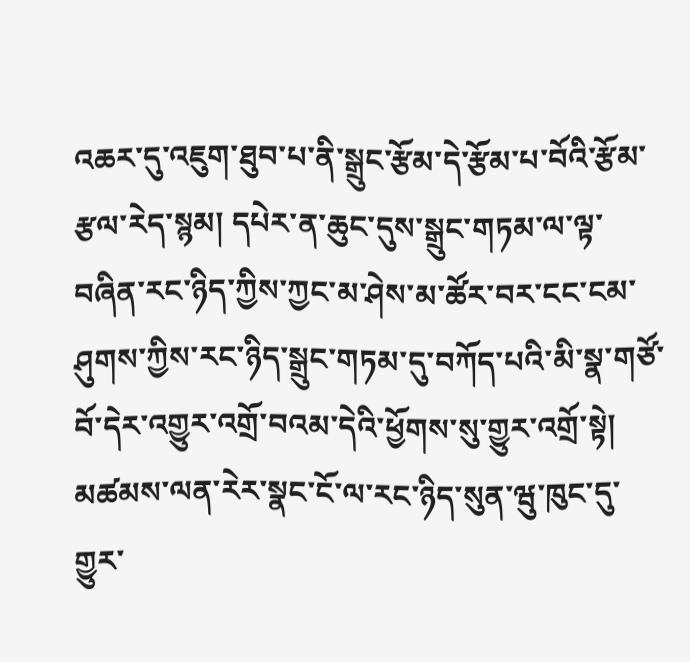འཆར་དུ་འཇུག་ཐུབ་པ་ནི་སྒྲུང་རྩོམ་དེ་རྩོམ་པ་བོའི་རྩོམ་རྩལ་རེད་སྙམ། དཔེར་ན་ཆུང་དུས་སྒྲུང་གཏམ་ལ་ལྟ་བཞིན་རང་ཉིད་ཀྱིས་ཀྱང་མ་ཤེས་མ་ཚོར་བར་ངང་ངམ་ཤུགས་ཀྱིས་རང་ཉིད་སྒྲུང་གཏམ་དུ་བཀོད་པའི་མི་སྣ་གཙོ་བོ་དེར་འགྱུར་འགྲོ་བའམ་དེའི་ཕྱོགས་སུ་གྱུར་འགྲོ་སྟེ། མཚམས་ལན་རེར་སྣང་ངོ་ལ་རང་ཉིད་སུན་ཝུ་ཁུང་དུ་གྱུར་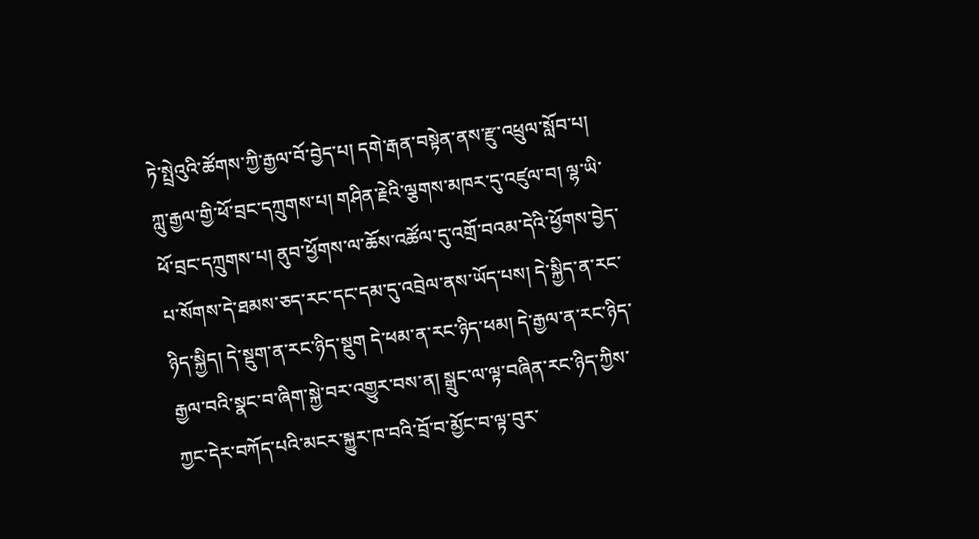ཏེ་སྤྲེའུའི་ཚོགས་ཀྱི་རྒྱལ་བོ་བྱེད་པ། དགེ་རྒན་བསྟེན་ནས་རྫུ་འཕྲུལ་སློབ་པ། ཀླུ་རྒྱལ་གྱི་ཕོ་བྲང་དཀྲུགས་པ། གཤིན་རྗེའི་ལྕགས་མཁར་དུ་འཛུལ་བ། ལྷ་ཡི་ཕོ་བྲང་དཀྲུགས་པ། ནུབ་ཕྱོགས་ལ་ཆོས་འཚོལ་དུ་འགྲོ་བའམ་དེའི་ཕྱོགས་བྱེད་པ་སོགས་དེ་ཐམས་ཅད་རང་དང་དམ་དུ་འབྲེལ་ནས་ཡོད་པས། དེ་སྐྱིད་ན་རང་ཉིད་སྐྱིད། དེ་སྡུག་ན་རང་ཉིད་སྡུག དེ་ཕམ་ན་རང་ཉིད་ཕམ། དེ་རྒྱལ་ན་རང་ཉིད་རྒྱལ་བའི་སྣང་བ་ཞིག་སྐྱེ་བར་འགྱུར་བས་ན། སྒྲུང་ལ་ལྟ་བཞིན་རང་ཉིད་ཀྱིས་ཀྱང་དེར་བཀོད་པའི་མངར་སྐྱུར་ཁ་བའི་བྲོ་བ་མྱོང་བ་ལྟ་བུར་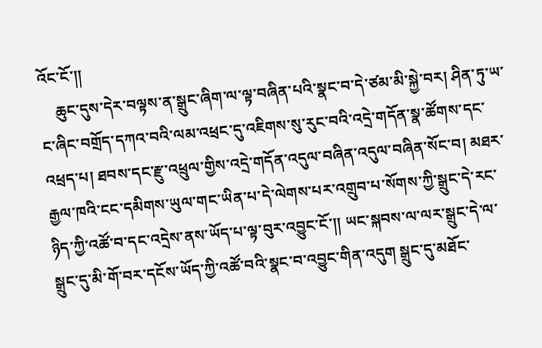འོང་ངོ་།།
    ཆུང་དུས་དེར་བལྟས་ན་སྒྲུང་ཞིག་ལ་ལྟ་བཞིན་པའི་སྣང་བ་དེ་ཙམ་མི་སྐྱེ་བར། ཤིན་ཏུ་ཡ་ང་ཞིང་བགྲོད་དཀའ་བའི་ལམ་འཕྲང་དུ་འཇིགས་སུ་རུང་བའི་འདྲེ་གདོན་སྣ་ཚོགས་དང་འཕྲད་པ། ཐབས་དང་རྫུ་འཕྲུལ་གྱིས་འདྲེ་གདོན་འདུལ་བཞིན་འདུལ་བཞིན་སོང་བ། མཐར་རྒྱལ་ཁའི་ངང་དམིགས་ཡུལ་གང་ཡིན་པ་དེ་ལེགས་པར་འགྲུབ་པ་སོགས་ཀྱི་སྒྲུང་དེ་རང་ཉིད་ཀྱི་འཚོ་བ་དང་འདྲེས་ནས་ཡོད་པ་ལྟ་བུར་འབྱུང་ངོ་།། ཡང་སྐབས་ལ་ལར་སྒྲུང་དེ་ལ་སྒྲུང་དུ་མི་གོ་བར་དངོས་ཡོད་ཀྱི་འཚོ་བའི་སྣང་བ་འབྱུང་གིན་འདུག སྒྲུང་དུ་མཐོང་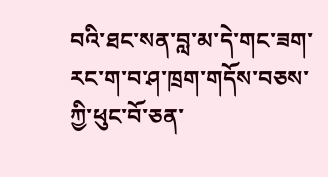བའི་ཐང་སན་བླ་མ་དེ་གང་ཟག་རང་ག་བ་ཤ་ཁྲག་གདོས་བཅས་ཀྱི་ཕུང་བོ་ཅན་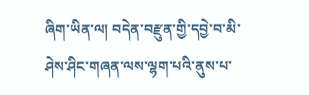ཞིག་ཡིན་ལ། བདེན་བརྫུན་གྱི་དབྱེ་བ་མི་ཤེས་ཤིང་གཞན་ལས་ལྷག་པའི་ནུས་པ་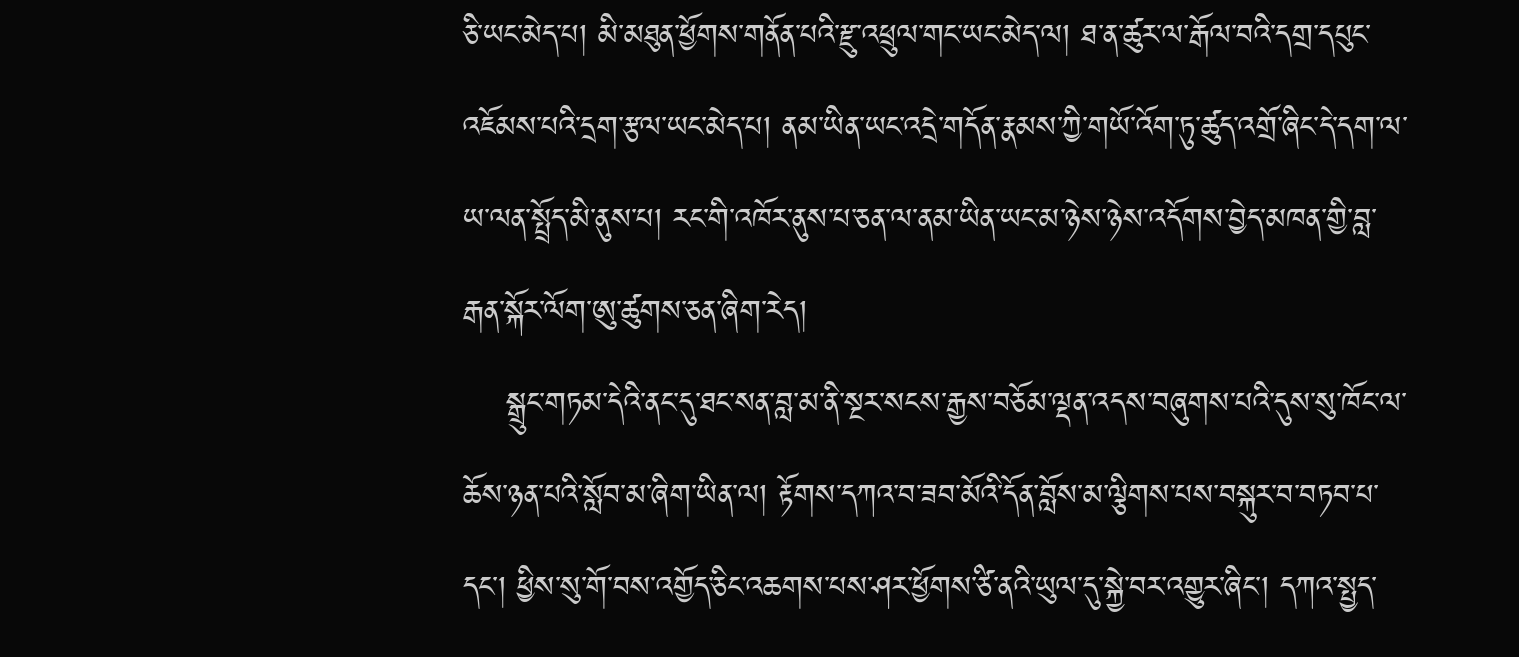ཅི་ཡང་མེད་པ། མི་མཐུན་ཕྱོགས་གནོན་པའི་རྫུ་འཕྲུལ་གང་ཡང་མེད་ལ། ཐ་ན་ཚུར་ལ་རྒོལ་བའི་དགྲ་དཔུང་འཇོམས་པའི་དྲག་རྩལ་ཡང་མེད་པ། ནམ་ཡིན་ཡང་འདྲེ་གདོན་རྣམས་ཀྱི་གཡོ་འོག་ཏུ་ཚུད་འགྲོ་ཞིང་དེ་དག་ལ་ཡ་ལན་སྤྲོད་མི་ནུས་པ། རང་གི་འཁོར་ནུས་པ་ཅན་ལ་ནམ་ཡིན་ཡང་མ་ཉེས་ཉེས་འདོགས་བྱེད་མཁན་གྱི་བླ་རྒན་སྐོར་ལོག་ཨུ་ཚུགས་ཅན་ཞིག་རེད།
    སྒྲུང་གཏམ་དེའི་ནང་དུ་ཐང་སན་བླ་མ་ནི་སྔར་སངས་རྒྱས་བཅོམ་ལྡན་འདས་བཞུགས་པའི་དུས་སུ་ཁོང་ལ་ཆོས་ཉན་པའི་སློབ་མ་ཞིག་ཡིན་ལ། རྟོགས་དཀའ་བ་ཟབ་མོའི་དོན་བློས་མ་ལྕིགས་པས་བསྐུར་བ་བཏབ་པ་དང་། ཕྱིས་སུ་གོ་བས་འགྱོད་ཅིང་འཆགས་པས་ཤར་ཕྱོགས་ཙི་ནའི་ཡུལ་དུ་སྐྱེ་བར་འགྱུར་ཞིང་། དཀའ་སྤྱད་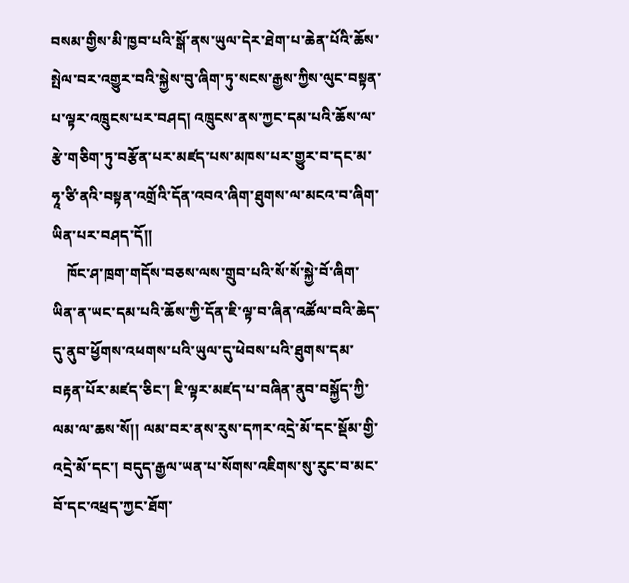བསམ་གྱིས་མི་ཁྱབ་པའི་སྒོ་ནས་ཡུལ་དེར་ཐེག་པ་ཆེན་པོའི་ཆོས་སྤེལ་བར་འགྱུར་བའི་སྐྱེས་བུ་ཞིག་ཏུ་སངས་རྒྱས་ཀྱིས་ལུང་བསྟན་པ་ལྟར་འཁྲུངས་པར་བཤད། འཁྲུངས་ནས་ཀྱང་དམ་པའི་ཆོས་ལ་རྩེ་གཅིག་ཏུ་བརྩོན་པར་མཛད་པས་མཁས་པར་གྱུར་བ་དང་མ་ཧཱ་ཙི་ནའི་བསྟན་འགྲོའི་དོན་འབའ་ཞིག་ཐུགས་ལ་མངའ་བ་ཞིག་ཡིན་པར་བཤད་དོ།།
    ཁོང་ཤ་ཁྲག་གདོས་བཅས་ལས་གྲུབ་པའི་སོ་སོ་སྐྱེ་བོ་ཞིག་ཡིན་ན་ཡང་དམ་པའི་ཆོས་ཀྱི་དོན་ཇི་ལྟ་བ་ཞིན་འཚོལ་བའི་ཆེད་དུ་ནུབ་ཕྱོགས་འཕགས་པའི་ཡུལ་དུ་ཕེབས་པའི་ཐུགས་དམ་བརྟན་པོར་མཛད་ཅིང་། ཇི་ལྟར་མཛད་པ་བཞིན་ནུབ་བསྐྱོད་ཀྱི་ལམ་ལ་ཆས་སོ།། ལམ་བར་ནས་རུས་དཀར་འདྲེ་མོ་དང་སྡོམ་གྱི་འདྲེ་མོ་དང་། བདུད་རྒྱལ་ཡན་པ་སོགས་འཇིགས་སུ་རུང་བ་མང་བོ་དང་འཕྲད་ཀྱང་ཐོག་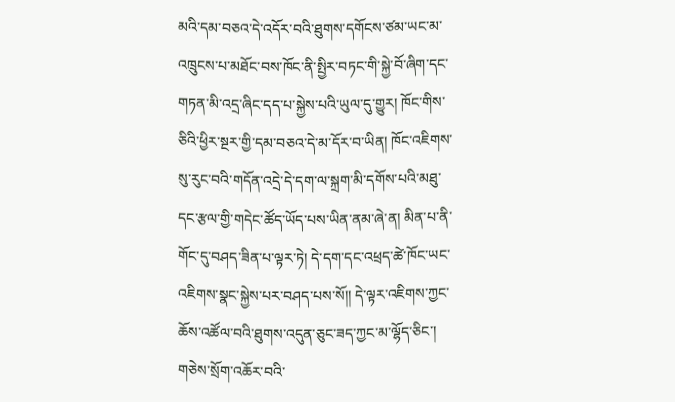མའི་དམ་བཅའ་དེ་འདོར་བའི་ཐུགས་དགོངས་ཙམ་ཡང་མ་འཁྲུངས་པ་མཐོང་བས་ཁོང་ནི་སྤྱིར་བཏང་གི་སྐྱེ་བོ་ཞིག་དང་གཏན་མི་འདྲ་ཞིང་དད་པ་སྐྱེས་པའི་ཡུལ་དུ་གྱུར། ཁོང་གིས་ཅིའི་ཕྱིར་སྔར་གྱི་དམ་བཅའ་དེ་མ་དོར་བ་ཡིན། ཁོང་འཇིགས་སུ་རུང་བའི་གདོན་འདྲེ་དེ་དག་ལ་སྐྲག་མི་དགོས་པའི་མཐུ་དང་རྩལ་གྱི་གདེང་ཚོད་ཡོད་པས་ཡིན་ནམ་ཞེ་ན། མིན་པ་ནི་གོང་དུ་བཤད་ཟིན་པ་ལྟར་ཏེ། དེ་དག་དང་འཕྲད་ཚེ་ཁོང་ཡང་འཇིགས་སྣང་སྐྱེས་པར་བཤད་པས་སོ།། དེ་ལྟར་འཇིགས་ཀྱང་ཆོས་འཚོལ་བའི་ཐུགས་འདུན་ཅུང་ཟད་ཀྱང་མ་ལྷོད་ཅིང་། གཅེས་སྲོག་འཆོར་བའི་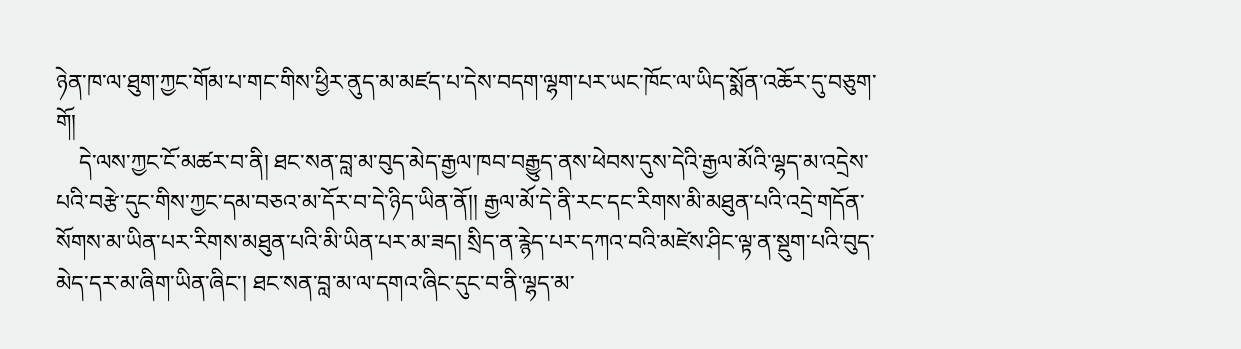ཉེན་ཁ་ལ་ཐུག་ཀྱང་གོམ་པ་གང་གིས་ཕྱིར་ནུད་མ་མཛད་པ་དེས་བདག་ལྷག་པར་ཡང་ཁོང་ལ་ཡིད་སྨོན་འཆོར་དུ་བཅུག་གོ།
    དེ་ལས་ཀྱང་ངོ་མཚར་བ་ནི། ཐང་སན་བླ་མ་བུད་མེད་རྒྱལ་ཁབ་བརྒྱུད་ནས་ཕེབས་དུས་དེའི་རྒྱལ་མོའི་ལྷད་མ་འདྲེས་པའི་བརྩེ་དུང་གིས་ཀྱང་དམ་བཅའ་མ་དོར་བ་དེ་ཉིད་ཡིན་ནོ།། རྒྱལ་མོ་དེ་ནི་རང་དང་རིགས་མི་མཐུན་པའི་འདྲེ་གདོན་སོགས་མ་ཡིན་པར་རིགས་མཐུན་པའི་མི་ཡིན་པར་མ་ཟད། སྲིད་ན་རྙེད་པར་དཀའ་བའི་མཛེས་ཤིང་ལྟ་ན་སྡུག་པའི་བུད་མེད་དར་མ་ཞིག་ཡིན་ཞིང་། ཐང་སན་བླ་མ་ལ་དགའ་ཞིང་དུང་བ་ནི་ལྷད་མ་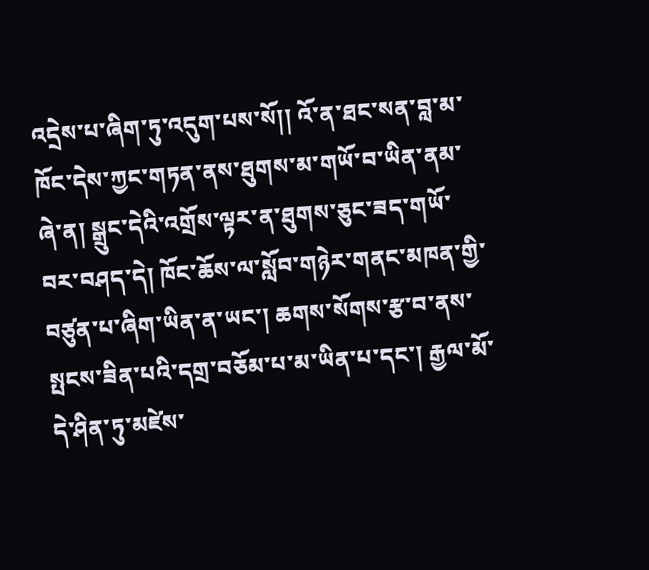འདྲེས་པ་ཞིག་ཏུ་འདུག་པས་སོ།། འོ་ན་ཐང་སན་བླ་མ་ཁོང་དེས་ཀྱང་གཏན་ནས་ཐུགས་མ་གཡོ་བ་ཡིན་ནམ་ཞེ་ན། སྒྲུང་དེའི་འགྲོས་ལྟར་ན་ཐུགས་ཅུང་ཟད་གཡོ་བར་བཤད་དེ། ཁོང་ཆོས་ལ་སློབ་གཉེར་གནང་མཁན་གྱི་བཙུན་པ་ཞིག་ཡིན་ན་ཡང་། ཆགས་སོགས་རྩ་བ་ནས་སྤངས་ཟིན་པའི་དགྲ་བཅོམ་པ་མ་ཡིན་པ་དང་། རྒྱལ་མོ་དེ་ཤིན་ཏུ་མཛེས་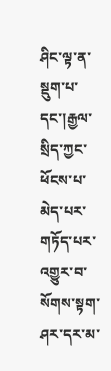ཤིང་ལྟ་ན་སྡུག་པ་དང་།རྒྱལ་སྲིད་ཀྱང་ཕོངས་པ་མེད་པར་གཏོད་པར་འགྱུར་བ་སོགས་སྟག་ཤར་དར་མ་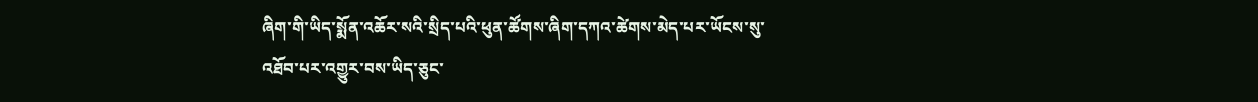ཞིག་གི་ཡིད་སྨོན་འཆོར་སའི་སྲིད་པའི་ཕུན་ཚོགས་ཞིག་དཀའ་ཚེགས་མེད་པར་ཡོངས་སུ་འཐོབ་པར་འགྱུར་བས་ཡིད་ཅུང་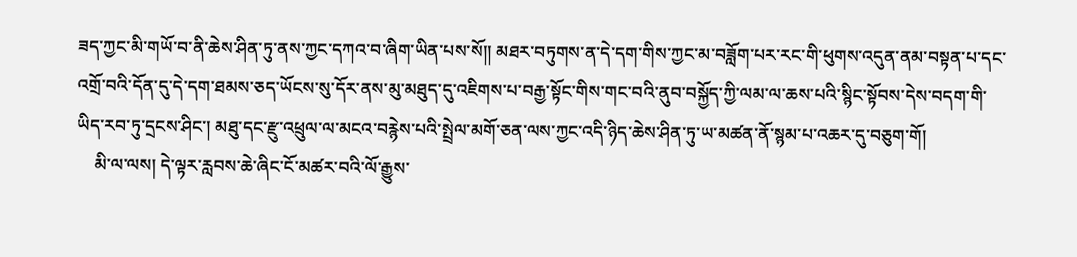ཟད་ཀྱང་མི་གཡོ་བ་ནི་ཆེས་ཤིན་ཏུ་ནས་ཀྱང་དཀའ་བ་ཞིག་ཡིན་པས་སོ།། མཐར་བཏུགས་ན་དེ་དག་གིས་ཀྱང་མ་བཟློག་པར་རང་གི་ཕུགས་འདུན་ནམ་བསྟན་པ་དང་འགྲོ་བའི་དོན་དུ་དེ་དག་ཐམས་ཅད་ཡོངས་སུ་དོར་ནས་མུ་མཐུད་དུ་འཇིགས་པ་བརྒྱ་སྟོང་གིས་གང་བའི་ནུབ་བསྐྱོད་ཀྱི་ལམ་ལ་ཆས་པའི་སྙིང་སྟོབས་དེས་བདག་གི་ཡིད་རབ་ཏུ་དྲངས་ཤིང་། མཐུ་དང་རྫུ་འཕྲུལ་ལ་མངའ་བརྙེས་པའི་སྤྲེལ་མགོ་ཅན་ལས་ཀྱང་འདི་ཉིད་ཆེས་ཤིན་ཏུ་ཡ་མཚན་ནོ་སྙམ་པ་འཆར་དུ་བཅུག་གོ།
    མི་ལ་ལས། དེ་ལྟར་རླབས་ཆེ་ཞིང་ངོ་མཚར་བའི་ལོ་རྒྱུས་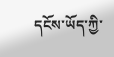དངོས་ཡོད་ཀྱི་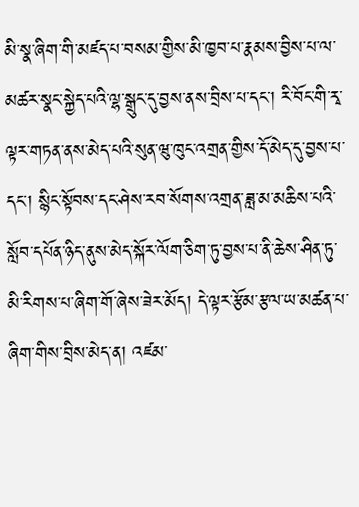མི་སྣ་ཞིག་གི་མཛད་པ་བསམ་གྱིས་མི་ཁྱབ་པ་རྣམས་བྱིས་པ་ལ་མཚར་སྣང་སྐྱེད་པའི་ལྷ་སྒྲུང་དུ་བྱས་ནས་བྲིས་པ་དང་། རི་བོང་གི་རྭ་ལྟར་གཏན་ནས་མེད་པའི་སུན་ཝུ་ཁུང་འགྲན་གྱིས་དོ་མེད་དུ་བྱས་པ་དང་། སྙིང་སྟོབས་དང་ཤེས་རབ་སོགས་འགྲན་ཟླ་མ་མཆིས་པའི་སློབ་དཔོན་ཉིད་ནུས་མེད་སྐོར་ལོག་ཅིག་ཏུ་བྱས་པ་ནི་ཆེས་ཤིན་ཏུ་མི་རིགས་པ་ཞིག་གོ་ཞེས་ཟེར་མོད། དེ་ལྟར་རྩོམ་རྩལ་ཡ་མཚན་པ་ཞིག་གིས་བྲིས་མེད་ན། འཛམ་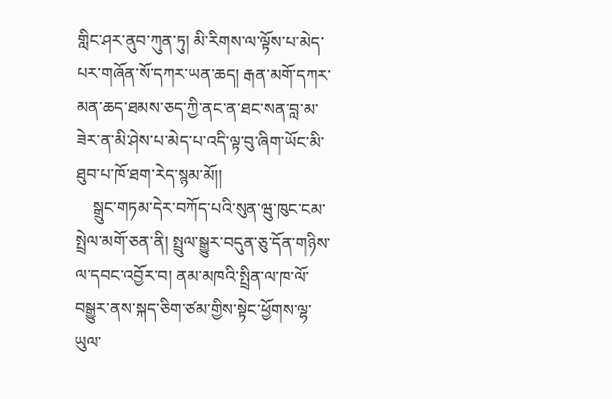གླིང་ཤར་ནུབ་ཀུན་ཏུ། མི་རིགས་ལ་ལྟོས་པ་མེད་པར་གཞོན་སོ་དཀར་ཡན་ཆད། རྒན་མགོ་དཀར་མན་ཆད་ཐམས་ཅད་ཀྱི་ནང་ན་ཐང་སན་བླ་མ་ཟེར་ན་མི་ཤེས་པ་མེད་པ་འདི་ལྟ་བུ་ཞིག་ཡོང་མི་ཐུབ་པ་ཁོ་ཐག་རེད་སྙམ་མོ།།
    སྒྲུང་གཏམ་དེར་བཀོད་པའི་སུན་ཝུ་ཁུང་ངམ་སྤྲེལ་མགོ་ཅན་ནི། སྤྲུལ་སྒྱུར་བདུན་ཅུ་དོན་གཉིས་ལ་དབང་འབྱོར་བ། ནམ་མཁའི་སྤྲིན་ལ་ཁ་ལོ་བསྒྱུར་ནས་སྐད་ཅིག་ཙམ་གྱིས་སྟེང་ཕྱོགས་ལྷ་ཡུལ་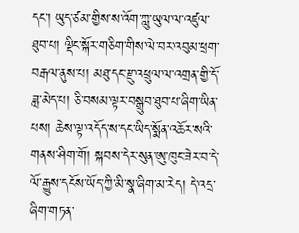དང་། ཡུད་ཙམ་གྱིས་ས་འོག་ཀླུ་ཡུལ་ལ་འཛུལ་ཐུབ་པ། ལྡིང་སྐོར་གཅིག་གིས་ལེ་བར་འབུམ་ཕྲག་བརྒལ་ནུས་པ། མཐུ་དང་རྫུ་འཕྲུལ་ལ་འགྲན་གྱི་དོ་ཟླ་མེད་པ། ཅི་བསམ་ལྟར་བསྒྲུབ་ཐུབ་པ་ཞིག་ཡིན་པས། ཆེས་ལྟ་འདོད་ས་དང་ཡིད་སྨོན་འཆོར་སའི་གནས་ཤིག་གོ། སྐབས་དེར་སུན་ཨུ་ཁུང་ཟེར་བ་དེ་ལོ་རྒྱུས་དངོས་ཡོད་ཀྱི་མི་སྣ་ཞིག་མ་རེད། དེ་འདྲ་ཞིག་གཏན་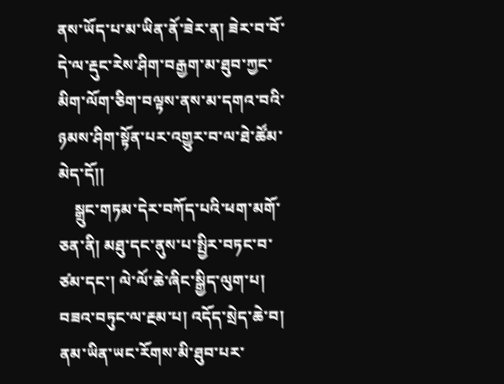ནས་ཡོད་པ་མ་ཡིན་ནོ་ཟེར་ན། ཟེར་བ་བོ་དེ་ལ་རྡུང་རེས་ཤིག་བརྒྱག་མ་ཐུབ་ཀྱང་མིག་ལོག་ཅིག་བལྟས་ནས་མ་དགའ་བའི་ཉམས་ཤིག་སྟོན་པར་འགྱུར་བ་ལ་ཐེ་ཚོམ་མེད་དོ།།
    སྒྲུང་གཏམ་དེར་བཀོད་པའི་ཕག་མགོ་ཅན་ནི། མཐུ་དང་ནུས་པ་སྤྱིར་བཏང་བ་ཙམ་དང་། ལེ་ལོ་ཆེ་ཞིང་སྒྱིད་ལུག་པ། བཟའ་བཏུང་ལ་རྔམ་པ། འདོད་སྲེད་ཆེ་བ། ནམ་ཡིན་ཡང་རོགས་མི་ཐུབ་པར་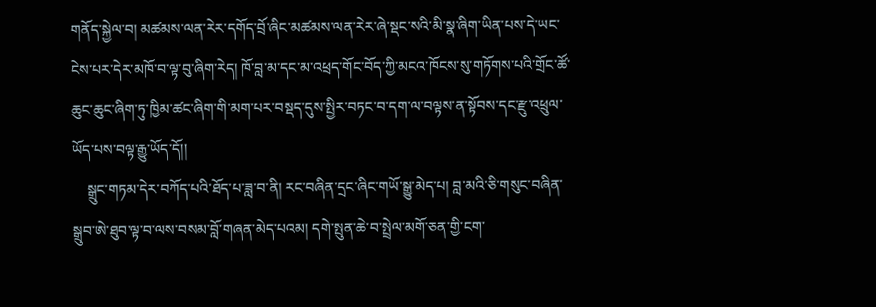གནོད་སྐྱེལ་བ། མཚམས་ལན་རེར་དགོད་བྲོ་ཞིང་མཚམས་ལན་རེར་ཞེ་སྡང་སའི་མི་སྣ་ཞིག་ཡིན་པས་དེ་ཡང་ངེས་པར་དེར་མཁོ་བ་ལྟ་བུ་ཞིག་རེད། ཁོ་བླ་མ་དང་མ་འཕྲད་གོང་བོད་ཀྱི་མངའ་ཁོངས་སུ་གཏོགས་པའི་གྲོང་ཚོ་ཆུང་ཆུང་ཞིག་ཏུ་ཁྱིམ་ཚང་ཞིག་གི་མག་པར་བསྡད་དུས་སྤྱིར་བཏང་བ་དག་ལ་བལྟས་ན་སྟོབས་དང་རྫུ་འཕྲུལ་ཡོད་པས་བལྟ་རྒྱུ་ཡོད་དོ།།
    སྒྲུང་གཏམ་དེར་བཀོད་པའི་ཐོད་པ་ཟླ་བ་ནི། རང་བཞིན་དྲང་ཞིང་གཡོ་སྒྱུ་མེད་པ། བླ་མའི་ཅི་གསུང་བཞིན་སྒྲུབ་ཨེ་ཐུབ་ལྟ་བ་ལས་བསམ་བློ་གཞན་མེད་པའམ། དགེ་སྤུན་ཆེ་བ་སྤྲེལ་མགོ་ཅན་གྱི་ངག་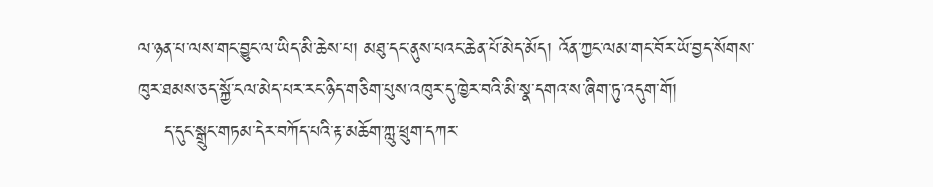ལ་ཉན་པ་ལས་གང་བྱུང་ལ་ཡིད་མི་ཆེས་པ། མཐུ་དང་ནུས་པའང་ཆེན་པོ་མེད་མོད། འོན་ཀྱང་ལམ་གང་བོར་ཡོ་བྱད་སོགས་ཁུར་ཐམས་ཅད་སྐྱོ་ངལ་མེད་པར་རང་ཉིད་གཅིག་པུས་འཁུར་དུ་ཁྱེར་བའི་མི་སྣ་དགའ་ས་ཞིག་ཏུ་འདུག་གོ།
    ད་དུང་སྒྲུང་གཏམ་དེར་བཀོད་པའི་རྟ་མཆོག་ཀླུ་ཕྲུག་དཀར་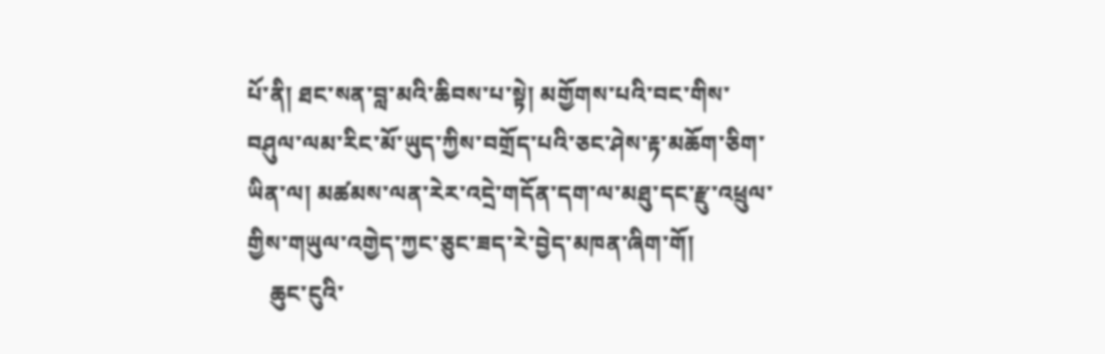པོ་ནི། ཐང་སན་བླ་མའི་ཆིབས་པ་སྟེ། མགྱོགས་པའི་བང་གིས་བཤུལ་ལམ་རིང་མོ་ཡུད་ཀྱིས་བགྲོད་པའི་ཅང་ཤེས་རྟ་མཆོག་ཅིག་ཡིན་ལ། མཚམས་ལན་རེར་འདྲེ་གདོན་དག་ལ་མཐུ་དང་རྫུ་འཕྲུལ་གྱིས་གཡུལ་འགྱེད་ཀྱང་ཅུང་ཟད་རེ་བྱེད་མཁན་ཞིག་གོ།
    ཆུང་ངུའི་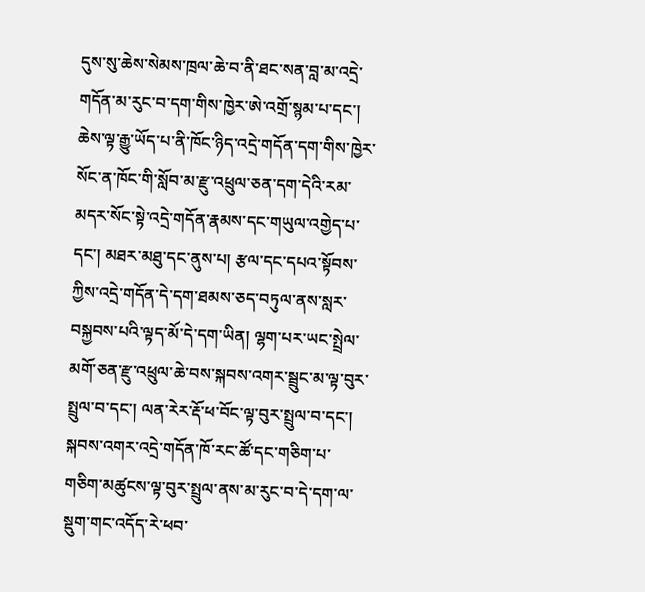དུས་སུ་ཆེས་སེམས་ཁྲལ་ཆེ་བ་ནི་ཐང་སན་བླ་མ་འདྲེ་གདོན་མ་རུང་བ་དག་གིས་ཁྱེར་ཨེ་འགྲོ་སྙམ་པ་དང་། ཆེས་ལྟ་རྒྱུ་ཡོད་པ་ནི་ཁོང་ཉིད་འདྲེ་གདོན་དག་གིས་ཁྱེར་སོང་ན་ཁོང་གི་སློབ་མ་རྫུ་འཕྲུལ་ཅན་དག་དེའི་རམ་མདར་སོང་སྟེ་འདྲེ་གདོན་རྣམས་དང་གཡུལ་འགྱེད་པ་དང་། མཐར་མཐུ་དང་ནུས་པ། རྩལ་དང་དཔའ་སྟོབས་ཀྱིས་འདྲེ་གདོན་དེ་དག་ཐམས་ཅད་བཏུལ་ནས་སླར་བསྐྱབས་པའི་ལྟད་མོ་དེ་དག་ཡིན། ལྷག་པར་ཡང་སྤྲེལ་མགོ་ཅན་རྫུ་འཕྲུལ་ཆེ་བས་སྐབས་འགར་སྦྲུང་མ་ལྟ་བུར་སྤྲུལ་བ་དང་། ལན་རེར་རྡོ་ཕ་བོང་ལྟ་བུར་སྤྲུལ་བ་དང་། སྐབས་འགར་འདྲེ་གདོན་ཁོ་རང་ཚོ་དང་གཅིག་པ་གཅིག་མཚུངས་ལྟ་བུར་སྤྲུལ་ནས་མ་རུང་བ་དེ་དག་ལ་སྡུག་གང་འདོད་རེ་ཕབ་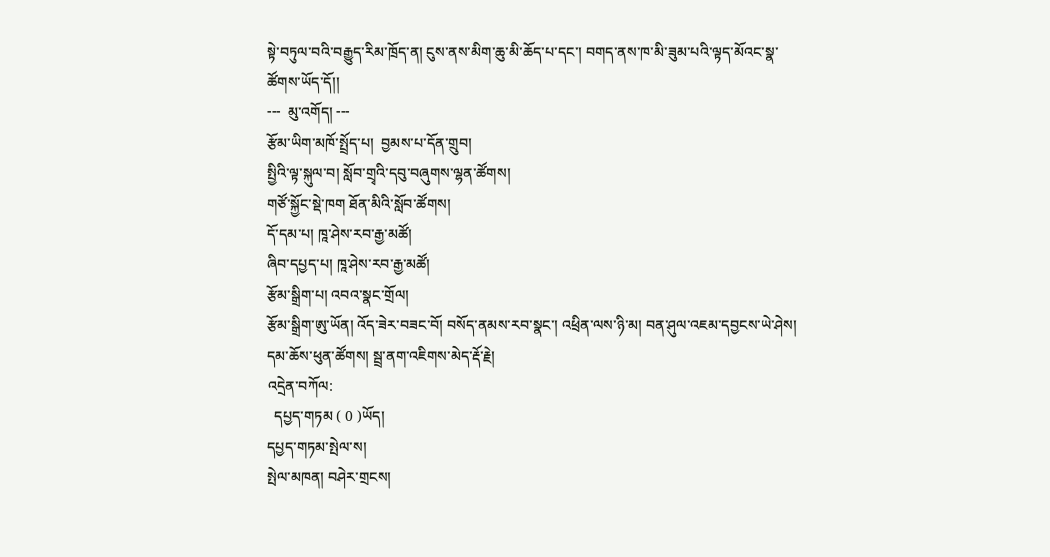སྟེ་བཏུལ་བའི་བརྒྱུད་རིམ་ཁྲོད་ན། ངུས་ནས་མིག་ཆུ་མི་ཆོད་པ་དང་། བགད་ནས་ཁ་མི་ཟུམ་པའི་ལྟད་མོའང་སྣ་ཚོགས་ཡོད་དོ།།
---  མུ་འགོད། ---
རྩོམ་ཡིག་མཁོ་སྤྲོད་པ།  བྱམས་པ་དོན་གྲུབ།
སྤྱིའི་ལྟ་སྐུལ་བ། སློབ་གྲྭའི་དབུ་བཞུགས་ལྷན་ཚོགས།
གཙོ་སྐྱོང་སྡེ་ཁག ཐོན་མིའི་སློབ་ཚོགས།
དོ་དམ་པ། ཁཱ་ཤེས་རབ་རྒྱ་མཚོ།
ཞིབ་དཔྱད་པ། ཁཱ་ཤེས་རབ་རྒྱ་མཚོ།
རྩོམ་སྒྲིག་པ། འབའ་སྣང་གྲོལ།
རྩོམ་སྒྲིག་ཨུ་ཡོན། འོད་ཟེར་བཟང་བོ། བསོད་ནམས་རབ་སྣང་། འཕྲིན་ལས་ཉི་མ། བན་ཤུལ་འཇམ་དབྱངས་ཡེ་ཤེས། དམ་ཆོས་ཕུན་ཚོགས། སྦྲ་ནག་འཇིགས་མེད་རྡོ་རྗེ།
འདྲེན་བཀོལ:
  དཔྱད་གཏམ ( 0 )ཡོད།
དཔྱད་གཏམ་སྤེལ་ས།
སྤེལ་མཁན། བཤེར་གྲངས།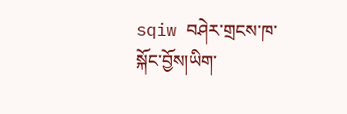sqiw བཤེར་གྲངས་ཁ་སྐོང་བྱོས།ཡིག་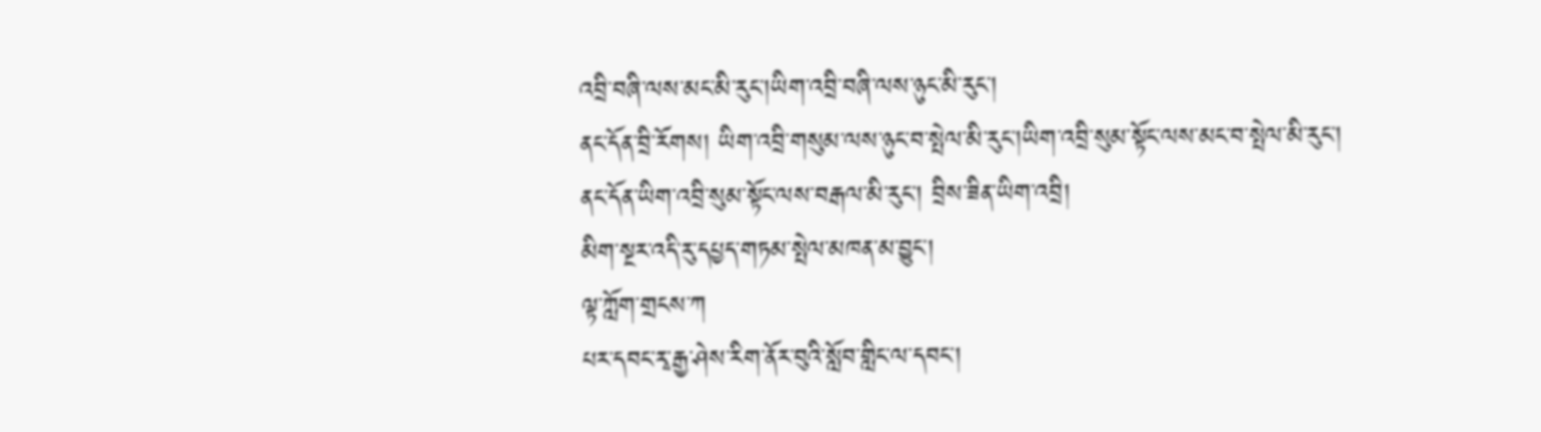འབྲི་བཞི་ལས་མང་མི་རུང་།ཡིག་འབྲི་བཞི་ལས་ཉུང་མི་རུང་།
ནང་དོན་བྲི་རོགས། ཡིག་འབྲི་གསུམ་ལས་ཉུང་བ་སྤེལ་མི་རུང་།ཡིག་འབྲི་སུམ་སྟོང་ལས་མང་བ་སྤེལ་མི་རུང་།
ནང་དོན་ཡིག་འབྲི་སུམ་སྟོང་ལས་བརྒལ་མི་རུང་། བྲིས་ཟིན་ཡིག་འབྲི།
མིག་སྔར་འདི་རུ་དཔྱད་གཏམ་སྤེལ་མཁན་མ་བྱུང་།
ལྟ་ཀློག་གྲངས་ཀ
པར་དབང་རྭ་རྒྱ་ཤེས་རིག་ནོར་བུའི་སློབ་གླིང་ལ་དབང་།